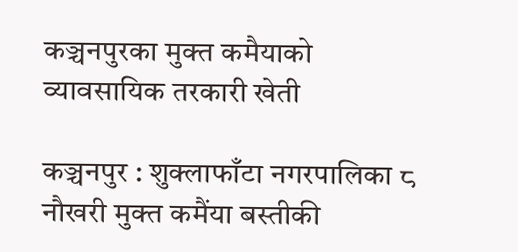कञ्चनपुरका मुक्त कमैयाको व्यावसायिक तरकारी खेती

कञ्चनपुर : शुक्लाफाँटा नगरपालिका ८ नौखरी मुक्त कमैंया बस्तीकी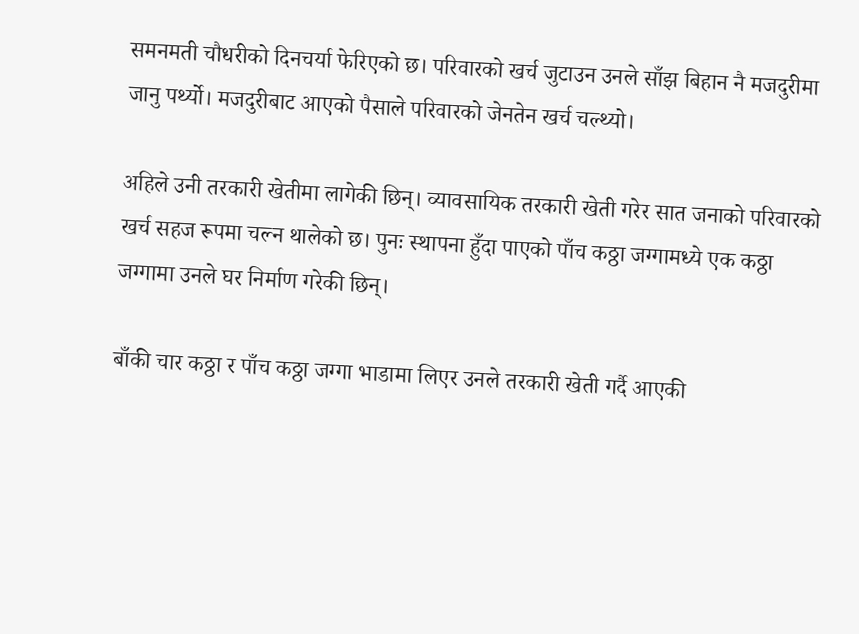समनमती चौधरीको दिनचर्या फेरिएको छ। परिवारको खर्च जुटाउन उनले साँझ बिहान नै मजदुरीमा जानु पर्थ्यो। मजदुरीबाट आएको पैसाले परिवारको जेनतेन खर्च चल्थ्यो।

अहिले उनी तरकारी खेतीमा लागेकी छिन्। व्यावसायिक तरकारी खेती गरेर सात जनाको परिवारको खर्च सहज रूपमा चल्न थालेको छ। पुनः स्थापना हुँदा पाएको पाँच कठ्ठा जग्गामध्ये एक कठ्ठा जग्गामा उनले घर निर्माण गरेकी छिन्।

बाँकी चार कठ्ठा र पाँच कठ्ठा जग्गा भाडामा लिएर उनले तरकारी खेती गर्दै आएकी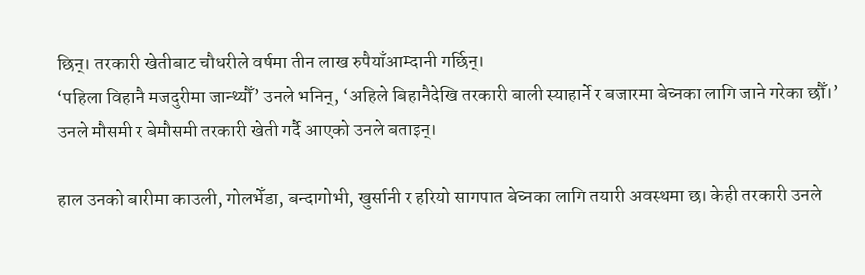छिन्। तरकारी खेतीबाट चौधरीले वर्षमा तीन लाख रुपैयाँआम्दानी गर्छिन्।
‘पहिला विहानै मजदुरीमा जान्थ्यौँ’ उनले भनिन्, ‘अहिले बिहानैदेखि तरकारी बाली स्याहार्ने र बजारमा बेच्नका लागि जाने गरेका छौँ।’ उनले मौसमी र बेमौसमी तरकारी खेती गर्दै आएको उनले बताइन्।

हाल उनको बारीमा काउली, गोलभेँडा, बन्दागोभी, खुर्सानी र हरियो सागपात बेच्नका लागि तयारी अवस्थमा छ। केही तरकारी उनले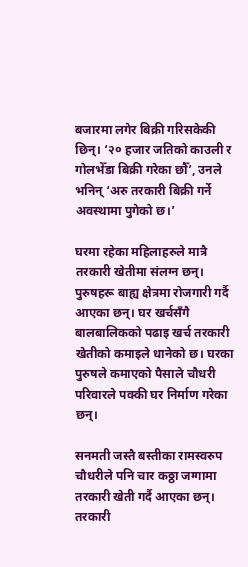बजारमा लगेर बिक्री गरिसकेकी छिन्। ‘२० हजार जतिको काउली र गोलभेँडा बिक्री गरेका छौँ’, उनले भनिन् ‘अरु तरकारी बिक्री गर्ने अवस्थामा पुगेको छ।’

घरमा रहेका महिलाहरुले मात्रै तरकारी खेतीमा संलग्न छन्। पुरुषहरू बाह्य क्षेत्रमा रोजगारी गर्दै आएका छन्। घर खर्चसँगै बालबालिकको पढाइ खर्च तरकारी खेतीको कमाइले धानेको छ। घरका पुरुषले कमाएको पैसाले चौधरी परिवारले पक्की घर निर्माण गरेका छन्।

सनमती जस्तै बस्तीका रामस्वरुप चौधरीले पनि चार कठ्ठा जग्गामा तरकारी खेती गर्दै आएका छन्। तरकारी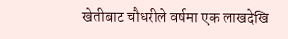खेतीबाट चौधरीले वर्षमा एक लाखदेखि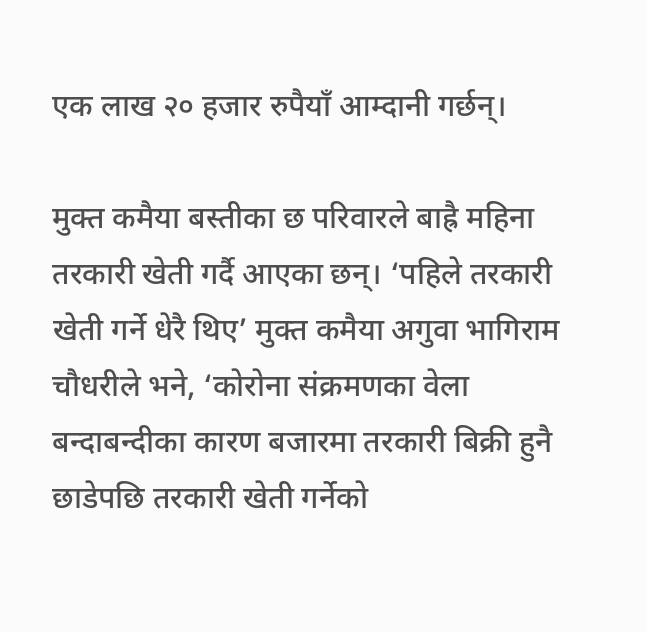एक लाख २० हजार रुपैयाँ आम्दानी गर्छन्।

मुक्त कमैया बस्तीका छ परिवारले बाह्रै महिना तरकारी खेती गर्दै आएका छन्। ‘पहिले तरकारी खेती गर्ने धेरै थिए’ मुक्त कमैया अगुवा भागिराम चौधरीले भने, ‘कोरोना संक्रमणका वेला बन्दाबन्दीका कारण बजारमा तरकारी बिक्री हुनै छाडेपछि तरकारी खेती गर्नेको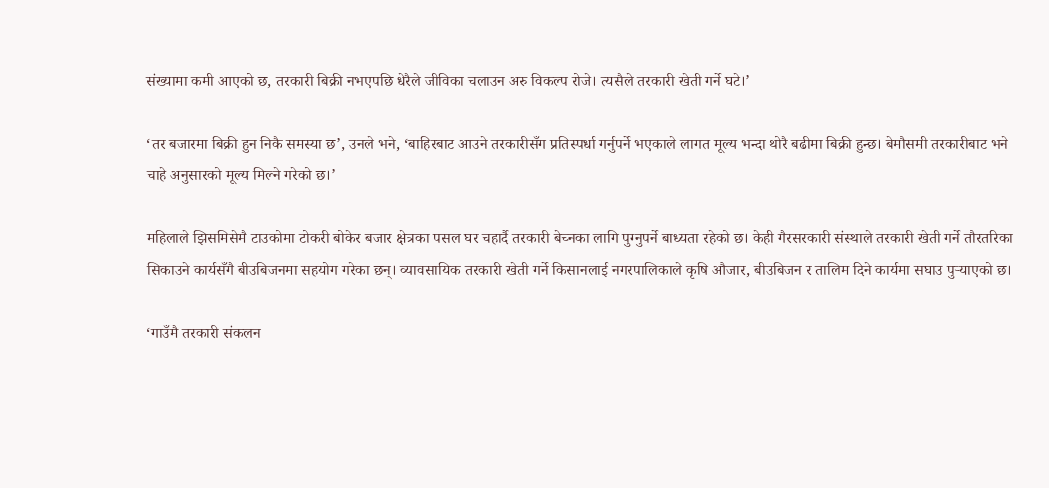संख्यामा कमी आएको छ, तरकारी बिक्री नभएपछि धेरैले जीविका चलाउन अरु विकल्प रोजे। त्यसैले तरकारी खेती गर्ने घटे।’

‘तर बजारमा बिक्री हुन निकै समस्या छ’, उनले भने, ‘बाहिरबाट आउने तरकारीसँग प्रतिस्पर्धा गर्नुपर्ने भएकाले लागत मूल्य भन्दा थोरै बढीमा बिक्री हुन्छ। बेमौसमी तरकारीबाट भने चाहे अनुसारको मूल्य मिल्ने गरेको छ।’

महिलाले झिसमिसेमै टाउकोमा टोकरी बोकेर बजार क्षेत्रका पसल घर चहार्दै तरकारी बेच्नका लागि पुग्नुपर्ने बाध्यता रहेको छ। केही गैरसरकारी संस्थाले तरकारी खेती गर्ने तौरतरिका सिकाउने कार्यसँगै बीउबिजनमा सहयोग गरेका छन्। व्यावसायिक तरकारी खेती गर्ने किसानलाई नगरपालिकाले कृषि औजार, बीउबिजन र तालिम दिने कार्यमा सघाउ पुर्‍याएको छ।

‘गाउँमै तरकारी संकलन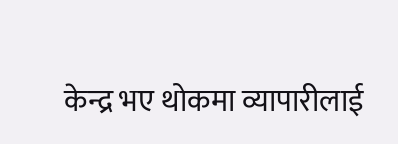केन्द्र भए थोकमा व्यापारीलाई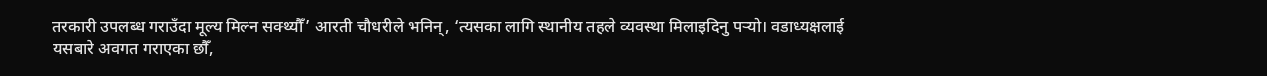तरकारी उपलब्ध गराउँदा मूल्य मिल्न सक्थ्यौँ’ आरती चौधरीले भनिन्, ‘त्यसका लागि स्थानीय तहले व्यवस्था मिलाइदिनु पर्‍यो। वडाध्यक्षलाई यसबारे अवगत गराएका छौँ,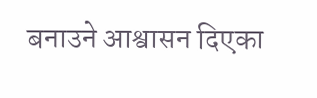बनाउने आश्वासन दिएका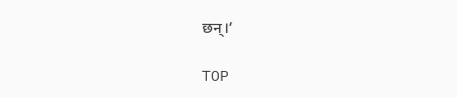छन्।’

TOP